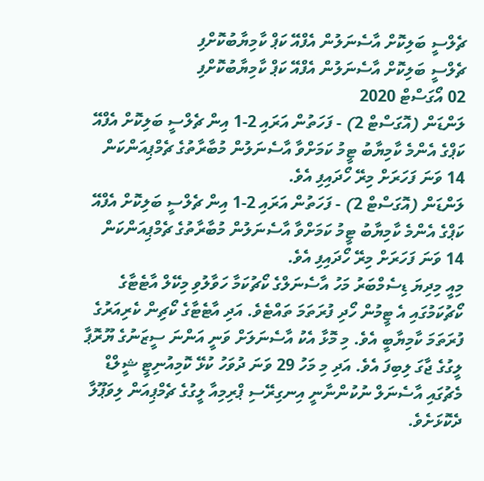ޗެލްސީ ބަލިކޮށް އާސެނަލުން އެފްއޭ ކަޕް ކާމިޔާބުކޮށްފި
ޗެލްސީ ބަލިކޮށް އާސެނަލުން އެފްއޭ ކަޕް ކާމިޔާބުކޮށްފި
02 އޯގަސްޓް 2020
ލަންޑަން (އޮގަސްޓް 2) - ފަހަތުން އަރައި 2-1 އިން ޗެލްސީ ބަލިކޮށް އެފްއޭ ކަޕްގެ އެންމެ ކާމިޔާބު ޓީމު ކަމަށްވާ އާސެނަލުން މުބާރާތުގެ ޗެމްޕިއަންކަން 14 ވަނަ ފަހަރަށް މިރޭ ހޯދައިފި އެވެ.
ލަންޑަން (އޮގަސްޓް 2) - ފަހަތުން އަރައި 2-1 އިން ޗެލްސީ ބަލިކޮށް އެފްއޭ ކަޕްގެ އެންމެ ކާމިޔާބު ޓީމު ކަމަށްވާ އާސެނަލުން މުބާރާތުގެ ޗެމްޕިއަންކަން 14 ވަނަ ފަހަރަށް މިރޭ ހޯދައިފި އެވެ.
މިއީ މިދިޔަ ޑިސެމްބަރު މަހު އާސެނަލްގެ ކޯޗުކަމާ ހަވާލުވި މިކޭލް އާޓެޓާގެ ކޯޗުކަމުގައި އެ ޓީމުން ހޯދި ފުރަތަމަ ތައްޓެވެ. އަދި އާޓެޓާގެ ކޯޗިން ކެރިއަރުގެ ފުރަތަމަ ކާމިޔާބީ އެވެ. މި މޮޅާ އެކު އާސެނަލަށް ވަނީ އަންނަ ސީޒަނުގެ ޔޫރޮޕާ ލީގުގެ ޖާގަ ލިބިފަ އެވެ. އަދި މި މަހު 29 ވަނަ ދުވަހު ކުޅޭ ކޮމިއުނިޓީ ޝީލްޑް މެޗުގައި އާސެނަލް ނުކުންނާނީ އިނގިރޭސި ޕްރިމިއާ ލީގުގެ ޗެމްޕިއަން ލިވަޕޫލާ ދެކޮޅަށެވެ.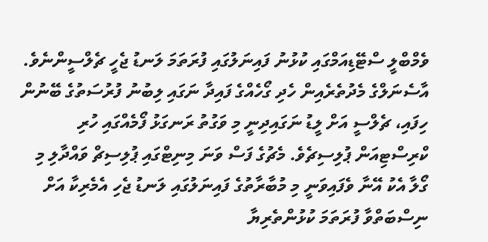ވެމްބްލީ ސްޓޭޑިއަމްގައި ކުޅުނު ފައިނަލުގައި ފުރަތަމަ ލަނޑު ޖެހީ ޗެލްސީންނެވެ. އާސެނަލްގެ މެދުތެރެއިން ހެދި ގޯހެއްގެ ފައިދާ ނަގައި ލިބުނު ފުރުސަތުގެ ބޭނުން ހިފައި، ޗެލްސީ އަށް ލީޑު ނަގައިދިނީ މި ވަގުތު ރަނގަޅު ފޯމެއްގައި ހުރި ކްރިސްޓިއަން ޕުލިސިޗެވެ. މެޗުގެ ފަސް ވަނަ މިނިޓްގައި ޕުލިސިޗް ވައްދާލި މި ގޯލާ އެކު އޭނާ ވެފައިވަނީ މި މުބާރާތުގެ ފައިނަލުގައި ލަނޑު ޖެހި އެމެރިކާ އަށް ނިސްބަތްވާ ފުރަތަމަ ކުޅުންތެރިޔާ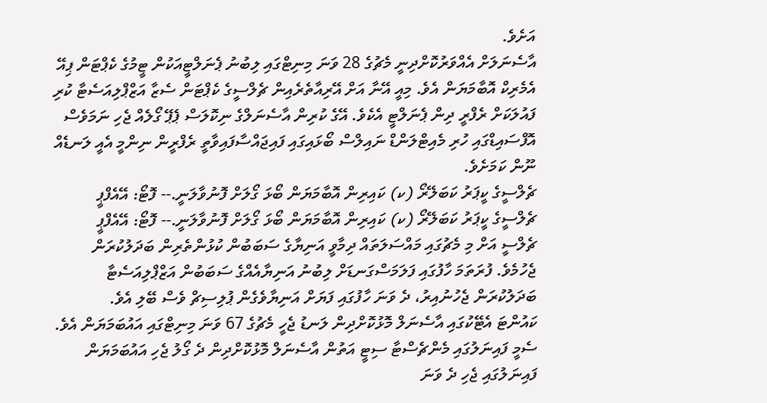އަށެވެ.
އާސެނަލަށް އެއްވަރުކޮށްދިނީ މެޗުގެ 28 ވަނަ މިނިޓްގައި ލިބުނު ޕެނަލްޓީއަކުން ޓީމުގެ ކެޕްޓަން ޕިއޭ އެމެރިކް އޮބާމަޔަން އެވެ. މިއީ އޭނާ އަށް އޭރިއާތެރެއިން ޗެލްސީގެ ކެޕްޓަން ސެޒާ އަޒްޕްލިއަސެޓާ ކުރި ފައުލަކަށް ރެފްރީ ދިން ޕެނަލްޓީ އެކެވެ. އޭގެ ކުރިން އާސެނަލްގެ ނިކޮލަސް ޕެޕޭ ގޯލެއް ޖެހި ނަމަވެސް އޮފްސައިޑްގައި ހުރި މެއިޓްލަންޑް ނައިލްސް ބޯޅައިގައި ފައިޖައްސާފައިވާތީ ރެފްރީން ނިންމީ އެއީ ލަނޑެއް ނޫން ކަމަށެވެ.
ޗެލްސީގެ ކީޕަރު ކަބަލޭރޯ (ކ) ކައިރިން އޮބާމަޔަން ބޯޅަ ގޯލަށް ފޮނުވާލަނީ.-- ފޮޓޯ: އޭއެފްޕީ
ޗެލްސީގެ ކީޕަރު ކަބަލޭރޯ (ކ) ކައިރިން އޮބާމަޔަން ބޯޅަ ގޯލަށް ފޮނުވާލަނީ.-- ފޮޓޯ: އޭއެފްޕީ
ޗެލްސީ އަށް މި މެޗުގައި މައްސަލަތައް ދިމާވީ އަނިޔާގެ ސަބަބުން ކުޅުންތެރިން ބަދަލުކުރަން ޖެހުމެވެ. ފުރަތަމަ ހާފުގައި ފަލަމަސްގަނޑަށް ލިބުނު އަނިޔާއެއްގެ ސަބަބުން އަޒްޕްލިއަސެޓާ ބަދަލުކުރަން ޖެހުނުއިރު، ދެ ވަނަ ހާފުގައި ފަޔަށް އަނިޔާވެގެން ޕުލިސިޗް ވެސް ބޭލި އެވެ.
ކައުންޓަ އެޓޭކުގައި އާސެނަލް މޮޅުކޮށްދިން ލަނޑު ޖެހީ މެޗުގެ 67 ވަނަ މިނިޓްގައި އައުބަމަޔަން އެވެ. ސެމީ ފައިނަލުގައި މެންޗެސްޓާ ސިޓީ އަތުން އާސެނަލް މޮޅުކޮށްދިން ދެ ގޯލު ޖެހި އައުބަމަޔަން ފައިނަލުގައި ޖެހި ދެ ވަނަ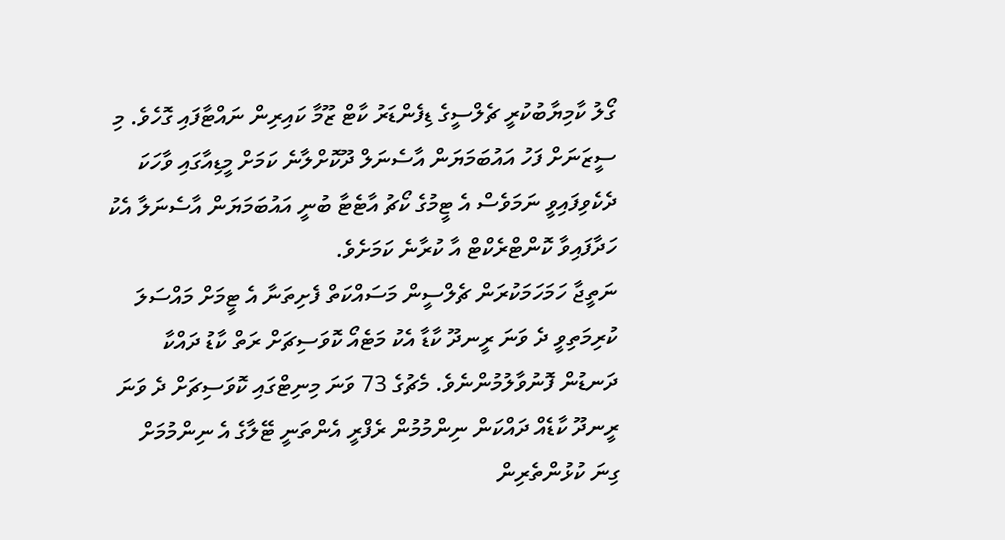ގޯލު ކާމިޔާބުކުރީ ޗެލްސީގެ ޑިފެންޑަރު ކާޓް ޒޫމާ ކައިރިން ނައްޓާފައި ގޮހެވެ. މި ސީޒަނަށް ފަހު އައުބަމަޔަން އާސެނަލް ދޫކޮށްލާނެ ކަމަށް މީޑިއާގައި ވާހަކަ ދެކެވިފައިވީ ނަމަވެސް އެ ޓީމުގެ ކޯޗު އާޓެޓާ ބުނީ އައުބަމަޔަން އާސެނަލާ އެކު ހަދާފައިވާ ކޮންޓްރެކްޓް އާ ކުރާނެ ކަމަށެވެ.
ނަތީޖާ ހަމަހަމަކުރަން ޗެލްސީން މަސައްކަތް ފެށިތަނާ އެ ޓީމަށް މައްސަލަ ކުރިމަތިވީ ދެ ވަނަ ރީނދޫ ކާޑާ އެކު މަޓެއޯ ކޮވަސިޗަށް ރަތް ކާޑު ދައްކާ ދަނޑުން ފޮނުވާލުމުންނެވެ. މެޗުގެ 73 ވަނަ މިނިޓްގައި ކޮވަސިޗަށް ދެ ވަނަ ރީނދޫ ކާޑެއް ދައްކަން ނިންމުމުން ރެފްރީ އެންތަނީ ޓޭލާގެ އެ ނިންމުމަށް ގިނަ ކުޅުންތެރިން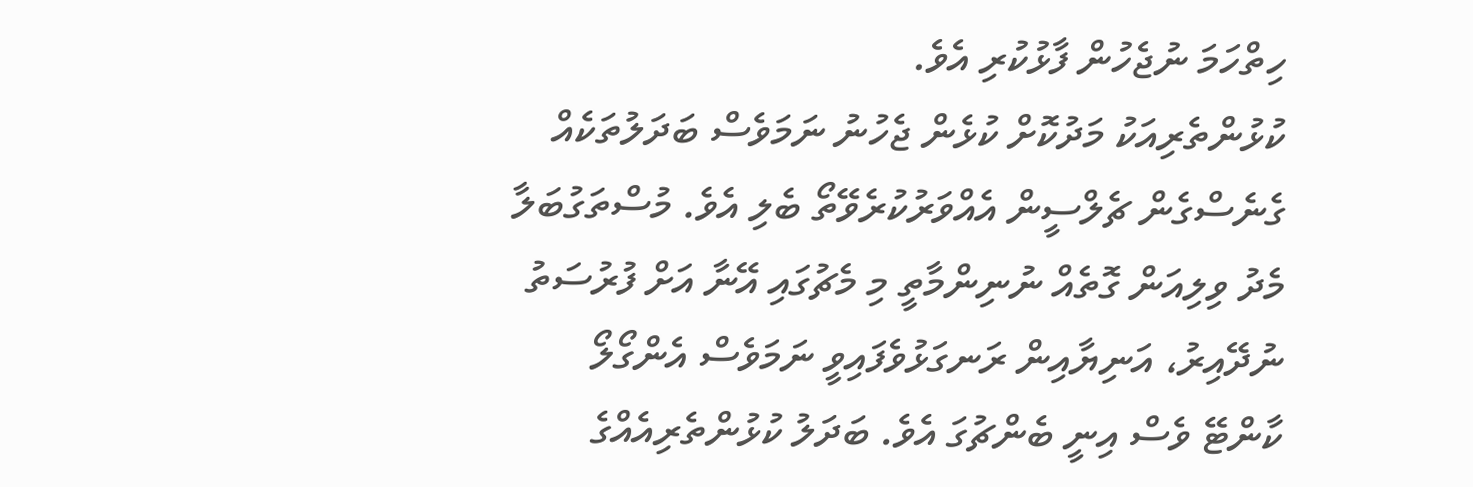ހިތްހަމަ ނުޖެހުން ފާޅުކުރި އެވެ.
ކުޅުންތެރިއަކު މަދުކޮށް ކުޅެން ޖެހުނު ނަމަވެސް ބަދަލުތަކެއް ގެނެސްގެން ޗެލްސީން އެއްވަރުކުރެވޭތޯ ބެލި އެވެ. މުސްތަގުބަލާ މެދު ވިލިއަން ގޮތެއް ނުނިންމާތީ މި މެޗުގައި އޭނާ އަށް ފުރުސަތު ނުދޭއިރު، އަނިޔާއިން ރަނގަޅުވެފައިވީ ނަމަވެސް އެންގޯލޯ ކާންޓޭ ވެސް އިނީ ބެންޗުގަ އެވެ. ބަދަލު ކުޅުންތެރިއެއްގެ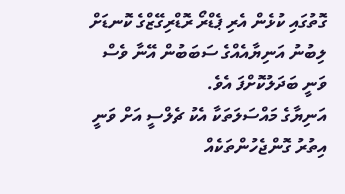ގޮތުގައި ކުޅެން އެރި ޕެޑްރޯ ރޮޑްރިގޭޒްގެ ކޮނޑަށް ލިބުނު އަނިޔާއެއްގެ ސަބަބުން އޭނާ ވެސް ވަނީ ބަދަލުކޮށްފަ އެވެ.
އަނިޔާގެ މައްސަލަތަކާ އެކު ޗެލްސީ އަށް ވަނީ އިތުރު ގޮންޖެހުންތަކެއް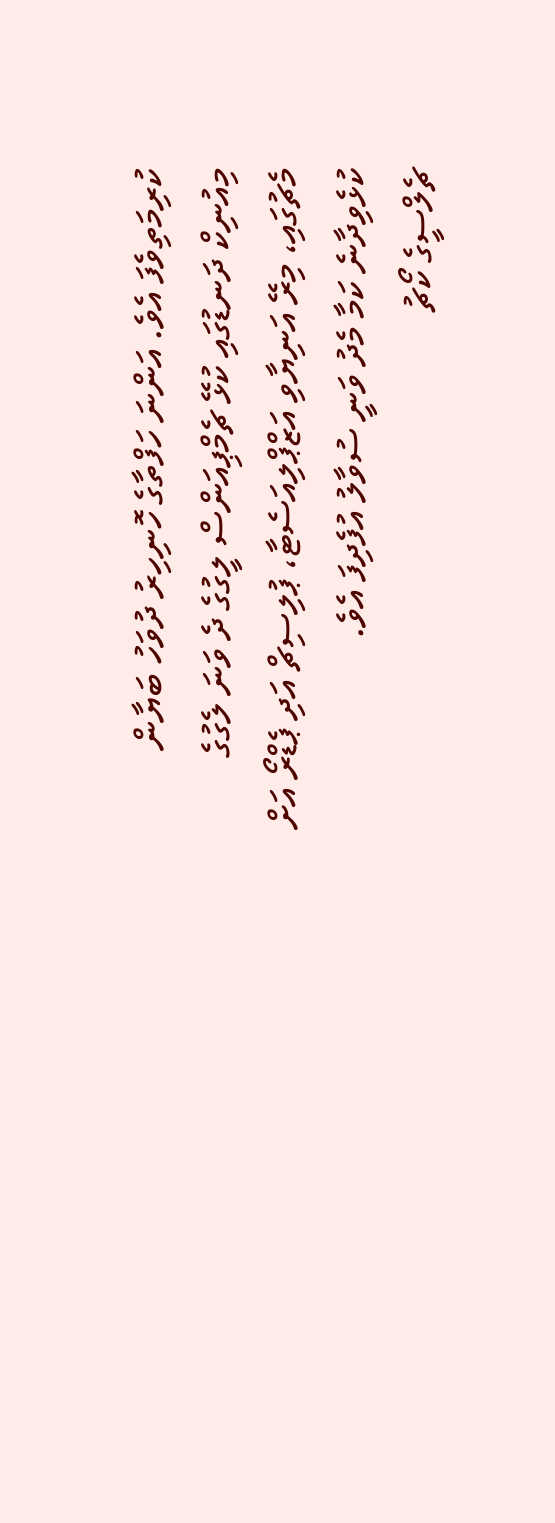ކުރިމަތިވެފަ އެވެ. އަންނަ ހަފްތާގެ ހޮނިހިރު ދުވަހު ބަޔާން މިއުނިކް ދަނޑުގައި ކުޅޭ ޗެމްޕިއަންސް ލީގުގެ ދެ ވަނަ ލެގުގެ މެޗުގައި، މިރޭ އަނިޔާވި އަޒްޕްލިއަސެޓާ، ޕުލިސިޗް އަދި ޕެޑްރޯ އަށް ކުޅެވިދާނެ ކަމާ މެދު ވަނީ ސުވާލު އުފެދިފަ އެވެ.
ޗެލްސީގެ ކޯޗު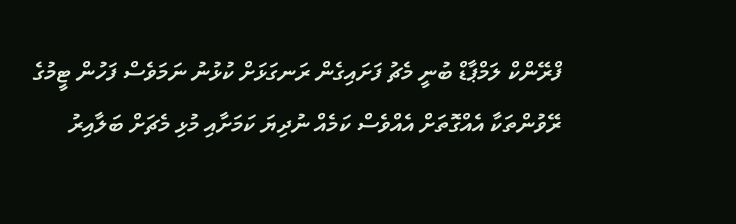ފްރޭންކް ލަމްޕާޑް ބުނީ މެޗު ފަށައިގެން ރަނގަޅަށް ކުޅުނު ނަމަވެސް ފަހުން ޓީމުގެ ރޭވުންތަކާ އެއްގޮތަށް އެއްވެސް ކަމެއް ނުދިޔަ ކަމަށާއި މުޅި މެޗަށް ބަލާއިރު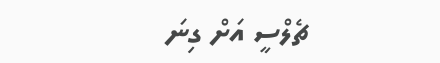ޗެލްސީ އަށް ގިނަ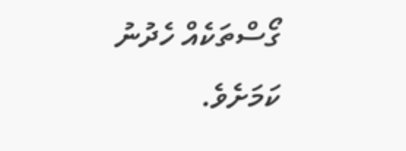ގޯސްތަކެއް ހެދުނު ކަމަށެވެ.